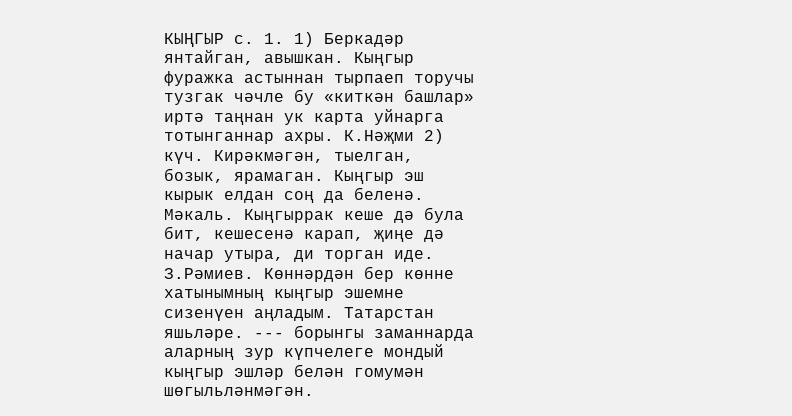КЫҢГЫР с. 1. 1) Беркадәр янтайган, авышкан. Кыңгыр фуражка астыннан тырпаеп торучы тузгак чәчле бу «киткән башлар» иртә таңнан ук карта уйнарга тотынганнар ахры. К.Нәҗми 2) күч. Кирәкмәгән, тыелган, бозык, ярамаган. Кыңгыр эш кырык елдан соң да беленә. Мәкаль. Кыңгыррак кеше дә була бит, кешесенә карап, җиңе дә начар утыра, ди торган иде. З.Рәмиев. Көннәрдән бер көнне хатынымның кыңгыр эшемне сизенүен аңладым. Татарстан яшьләре. --- борынгы заманнарда аларның зур күпчелеге мондый кыңгыр эшләр белән гомумән шөгыльләнмәгән.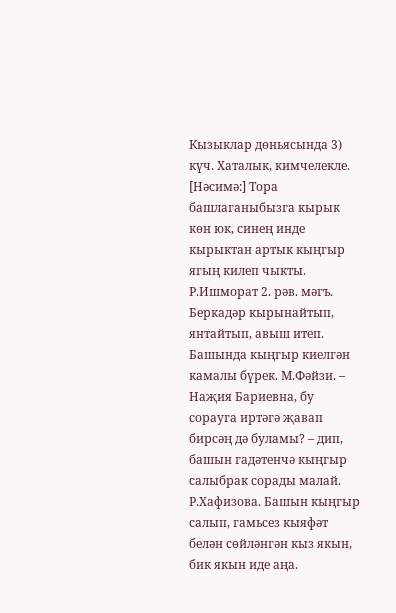Кызыклар дөньясында 3) күч. Хаталык, кимчелекле. [Нәсимә:] Тора башлаганыбызга кырык көн юк, синең инде кырыктан артык кыңгыр ягың килеп чыкты. Р.Ишморат 2. рәв. мәгъ. Беркадәр кырынайтып, янтайтып, авыш итеп. Башында кыңгыр киелгән камалы бүрек. М.Фәйзи. – Наҗия Бариевна, бу сорауга иртәгә җавап бирсәң дә буламы? – дип, башын гадәтенчә кыңгыр салыбрак сорады малай. Р.Хафизова. Башын кыңгыр салып, гамьсез кыяфәт белән сөйләнгән кыз якын, бик якын иде аңа.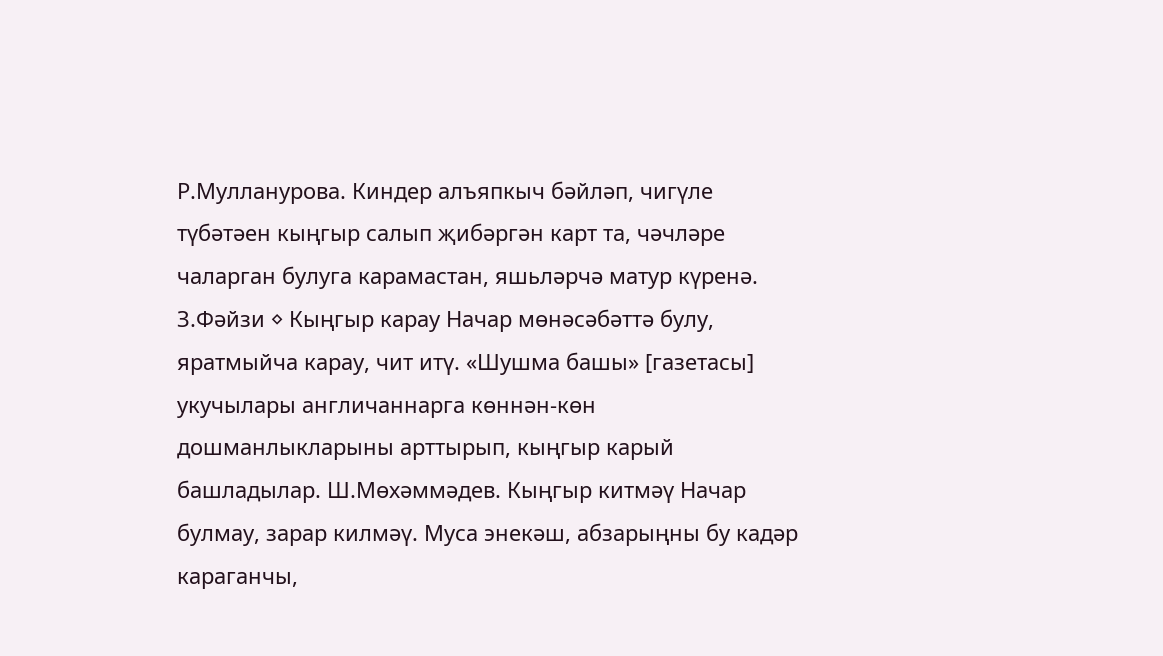Р.Мулланурова. Киндер алъяпкыч бәйләп, чигүле түбәтәен кыңгыр салып җибәргән карт та, чәчләре чаларган булуга карамастан, яшьләрчә матур күренә. З.Фәйзи ◊ Кыңгыр карау Начар мөнәсәбәттә булу, яратмыйча карау, чит итү. «Шушма башы» [газетасы] укучылары англичаннарга көннән-көн дошманлыкларыны арттырып, кыңгыр карый башладылар. Ш.Мөхәммәдев. Кыңгыр китмәү Начар булмау, зарар килмәү. Муса энекәш, абзарыңны бу кадәр караганчы,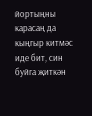йортыңны карасаң да кыңгыр китмәс иде бит, син буйга җиткән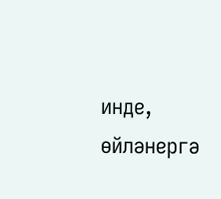инде, өйләнергә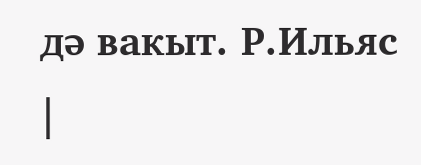дә вакыт. Р.Ильяс |